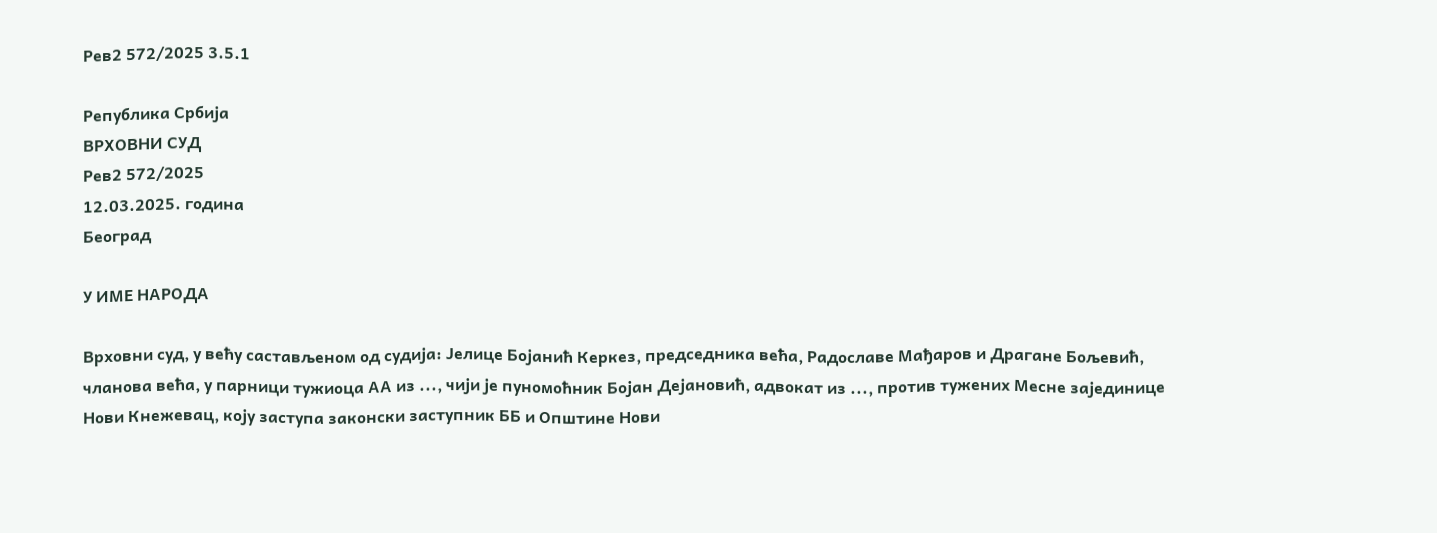Рев2 572/2025 3.5.1

Република Србија
ВРХОВНИ СУД
Рев2 572/2025
12.03.2025. година
Београд

У ИМЕ НАРОДА

Врховни суд, у већу састављеном од судија: Јелице Бојанић Керкез, председника већа, Радославе Мађаров и Драгане Бољевић, чланова већа, у парници тужиоца АА из ..., чији је пуномоћник Бојан Дејановић, адвокат из ..., против тужених Месне зајединице Нови Кнежевац, коју заступа законски заступник ББ и Општине Нови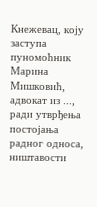Кнежевац, коју заступа пуномоћник Марина Мишковић, адвокат из ..., ради утврђења постојања радног односа, ништавости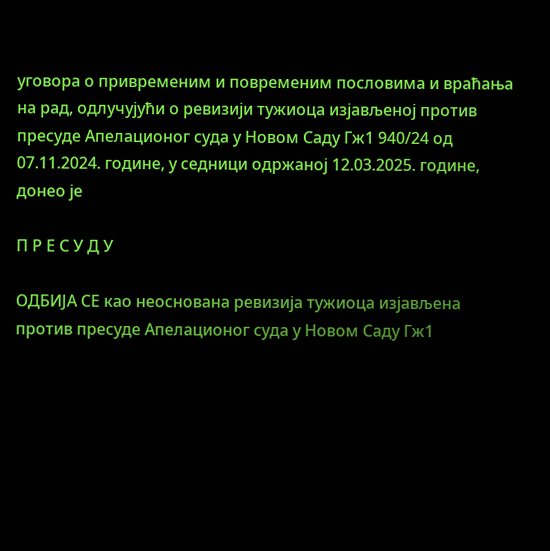уговора о привременим и повременим пословима и враћања на рад, одлучујући о ревизији тужиоца изјављеној против пресуде Апелационог суда у Новом Саду Гж1 940/24 од 07.11.2024. године, у седници одржаној 12.03.2025. године, донео је

П Р Е С У Д У

ОДБИЈА СЕ као неоснована ревизија тужиоца изјављена против пресуде Апелационог суда у Новом Саду Гж1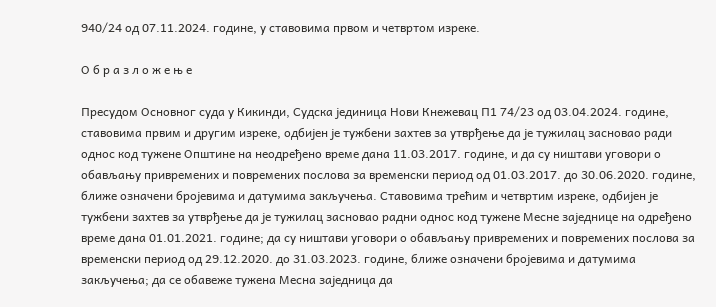940/24 од 07.11.2024. године, у ставовима првом и четвртом изреке.

О б р а з л о ж е њ е

Пресудом Основног суда у Кикинди, Судска јединица Нови Кнежевац П1 74/23 од 03.04.2024. године, ставовима првим и другим изреке, одбијен је тужбени захтев за утврђење да је тужилац засновао ради однос код тужене Општине на неодређено време дана 11.03.2017. године, и да су ништави уговори о обављању привремених и повремених послова за временски период од 01.03.2017. до 30.06.2020. године, ближе означени бројевима и датумима закључења. Ставовима трећим и четвртим изреке, одбијен је тужбени захтев за утврђење да је тужилац засновао радни однос код тужене Месне заједнице на одређено време дана 01.01.2021. године; да су ништави уговори о обављању привремених и повремених послова за временски период од 29.12.2020. до 31.03.2023. године, ближе означени бројевима и датумима закључења; да се обавеже тужена Месна заједница да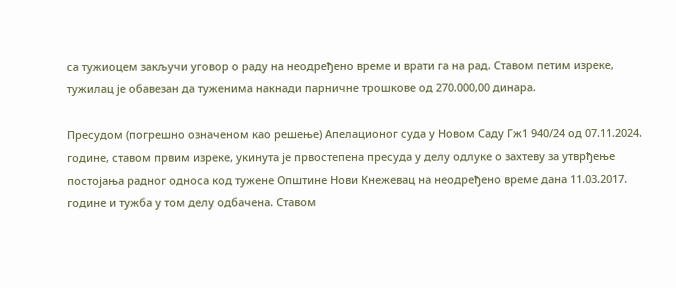са тужиоцем закључи уговор о раду на неодређено време и врати га на рад. Ставом петим изреке, тужилац је обавезан да туженима накнади парничне трошкове од 270.000,00 динара.

Пресудом (погрешно означеном као решење) Апелационог суда у Новом Саду Гж1 940/24 од 07.11.2024. године, ставом првим изреке, укинута је првостепена пресуда у делу одлуке о захтеву за утврђење постојања радног односа код тужене Општине Нови Кнежевац на неодређено време дана 11.03.2017. године и тужба у том делу одбачена. Ставом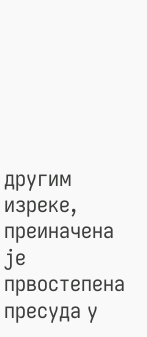другим изреке, преиначена је првостепена пресуда у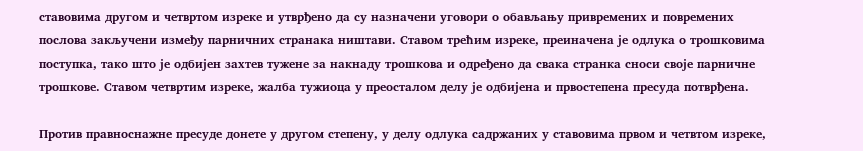ставовима другом и четвртом изреке и утврђено да су назначени уговори о обављању привремених и повремених послова закључени између парничних странака ништави. Ставом трећим изреке, преиначена је одлука о трошковима поступка, тако што је одбијен захтев тужене за накнаду трошкова и одређено да свака странка сноси своје парничне трошкове. Ставом четвртим изреке, жалба тужиоца у преосталом делу је одбијена и првостепена пресуда потврђена.

Против правноснажне пресуде донете у другом степену, у делу одлука садржаних у ставовима првом и четвтом изреке,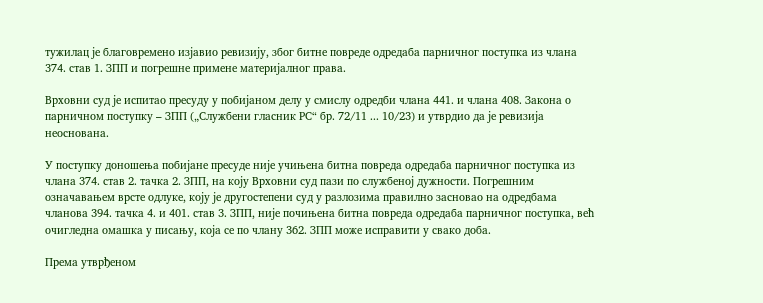тужилац је благовремено изјавио ревизију, због битне повреде одредаба парничног поступка из члана 374. став 1. ЗПП и погрешне примене материјалног права.

Врховни суд је испитао пресуду у побијаном делу у смислу одредби члана 441. и члана 408. Закона о парничном поступку – ЗПП („Службени гласник РС“ бр. 72/11 ... 10/23) и утврдио да је ревизија неоснована.

У поступку доношења побијане пресуде није учињена битна повреда одредаба парничног поступка из члана 374. став 2. тачка 2. ЗПП, на коју Врховни суд пази по службеној дужности. Погрешним означавањем врсте одлуке, коју је другостепени суд у разлозима правилно засновао на одредбама чланова 394. тачка 4. и 401. став 3. ЗПП, није почињена битна повреда одредаба парничног поступка, већ очигледна омашка у писању, која се по члану 362. ЗПП може исправити у свако доба.

Према утврђеном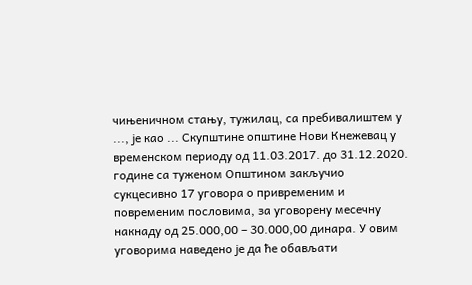чињеничном стању, тужилац, са пребивалиштем у ..., је као ... Скупштине општине Нови Кнежевац у временском периоду од 11.03.2017. до 31.12.2020. године са туженом Општином закључио сукцесивно 17 уговора о привременим и повременим пословима, за уговорену месечну накнаду од 25.000,00 – 30.000,00 динара. У овим уговорима наведено је да ће обављати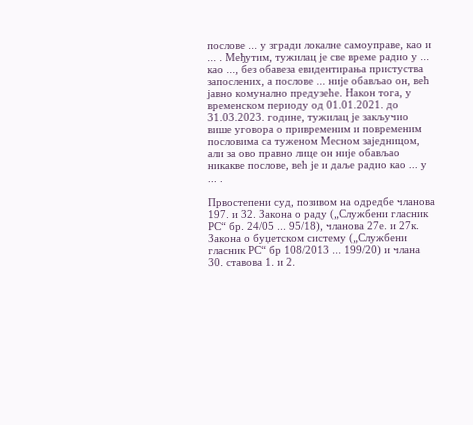послове ... у згради локалне самоуправе, као и ... . Међутим, тужилац је све време радио у ... као ..., без обавеза евидентирања пристуства запослених, а послове ... није обављао он, већ јавно комунално предузеће. Након тога, у временском периоду од 01.01.2021. до 31.03.2023. године, тужилац је закључио више уговора о привременим и повременим пословима са туженом Месном заједницом, али за ово правно лице он није обављао никакве послове, већ је и даље радио као ... у ... .

Првостепени суд, позивом на одредбе чланова 197. и 32. Закона о раду („Службени гласник РС“ бр. 24/05 ... 95/18), чланова 27е. и 27к. Закона о буџетском систему („Службени гласник РС“ бр 108/2013 ... 199/20) и члана 30. ставова 1. и 2.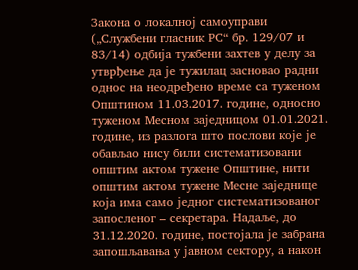Закона о локалној самоуправи („Службени гласник РС“ бр. 129/07 и 83/14) одбија тужбени захтев у делу за утврђење да је тужилац засновао радни однос на неодређено време са туженом Општином 11.03.2017. године, односно туженом Месном заједницом 01.01.2021. године, из разлога што послови које је обављао нису били систематизовани општим актом тужене Општине, нити општим актом тужене Месне заједнице која има само једног систематизованог запосленог – секретара. Надаље, до 31.12.2020. године, постојала је забрана запошљавања у јавном сектору, а након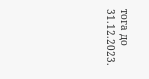тога до 31.12.2023.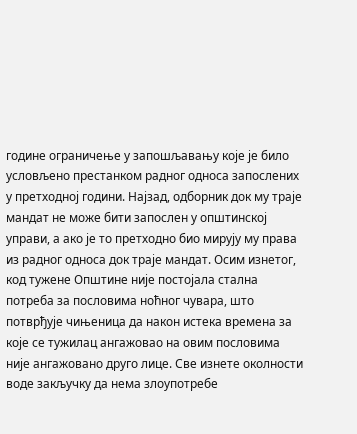године ограничење у запошљавању које је било условљено престанком радног односа запослених у претходној години. Најзад, одборник док му траје мандат не може бити запослен у општинској управи, а ако је то претходно био мирују му права из радног односа док траје мандат. Осим изнетог, код тужене Општине није постојала стална потреба за пословима ноћног чувара, што потврђује чињеница да након истека времена за које се тужилац ангажовао на овим пословима није ангажовано друго лице. Све изнете околности воде закључку да нема злоупотребе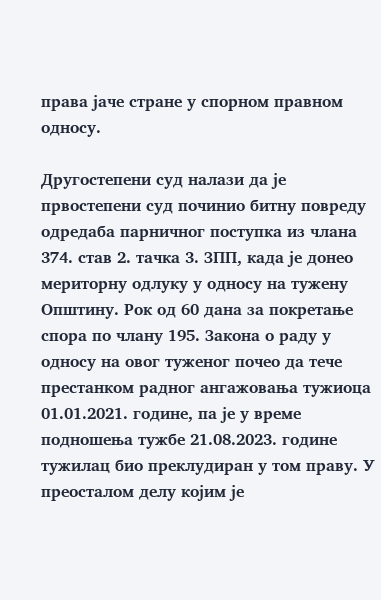права јаче стране у спорном правном односу.

Другостепени суд налази да је првостепени суд починио битну повреду одредаба парничног поступка из члана 374. став 2. тачка 3. ЗПП, када је донео мериторну одлуку у односу на тужену Општину. Рок од 60 дана за покретање спора по члану 195. Закона о раду у односу на овог туженог почео да тече престанком радног ангажовања тужиоца 01.01.2021. године, па је у време подношења тужбе 21.08.2023. године тужилац био преклудиран у том праву. У преосталом делу којим је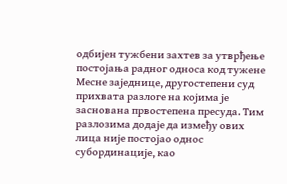одбијен тужбени захтев за утврђење постојања радног односа код тужене Месне заједнице, другостепени суд прихвата разлоге на којима је заснована првостепена пресуда. Тим разлозима додаје да између ових лица није постојао однос субординације, као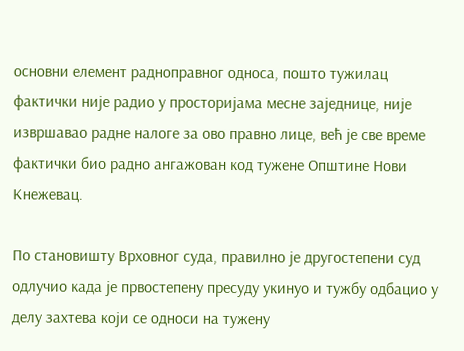основни елемент радноправног односа, пошто тужилац фактички није радио у просторијама месне заједнице, није извршавао радне налоге за ово правно лице, већ је све време фактички био радно ангажован код тужене Општине Нови Кнежевац.

По становишту Врховног суда, правилно је другостепени суд одлучио када је првостепену пресуду укинуо и тужбу одбацио у делу захтева који се односи на тужену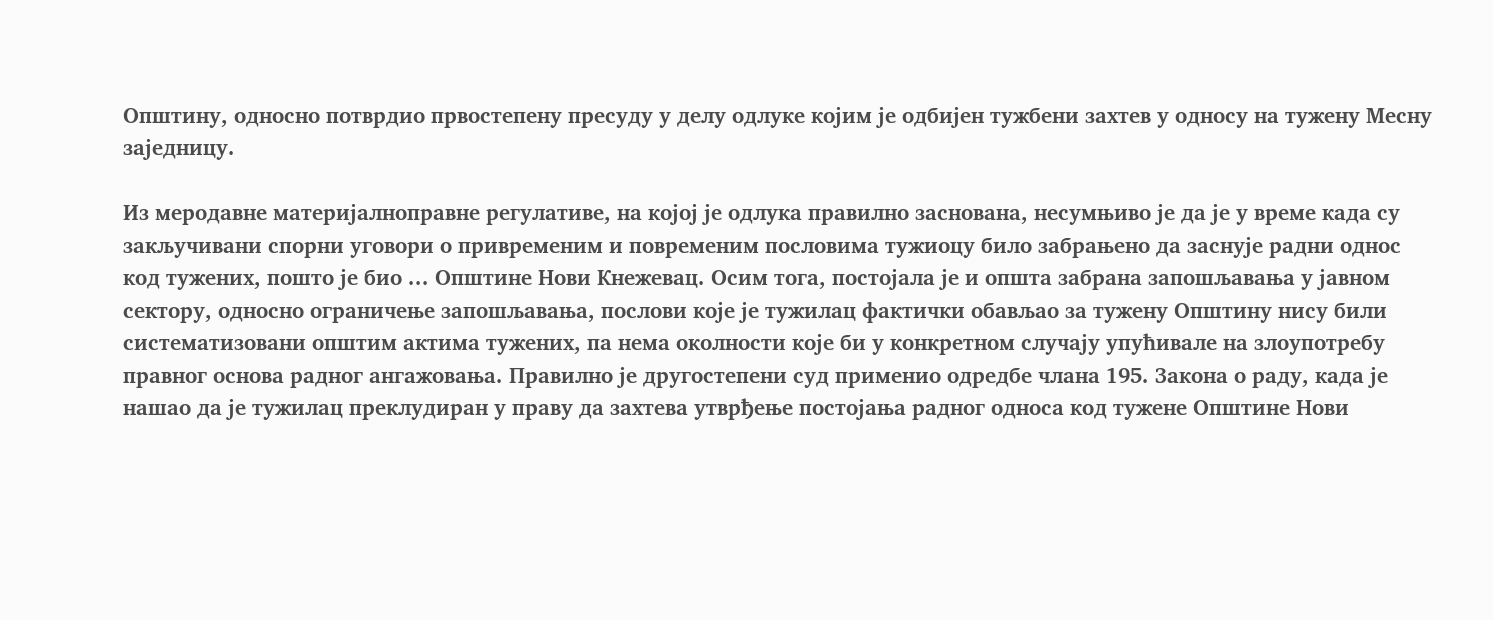Општину, односно потврдио првостепену пресуду у делу одлуке којим је одбијен тужбени захтев у односу на тужену Месну заједницу.

Из меродавне материјалноправне регулативе, на којој је одлука правилно заснована, несумњиво је да је у време када су закључивани спорни уговори о привременим и повременим пословима тужиоцу било забрањено да заснује радни однос код тужених, пошто је био ... Општине Нови Кнежевац. Осим тога, постојала је и општа забрана запошљавања у јавном сектору, односно ограничење запошљавања, послови које је тужилац фактички обављао за тужену Општину нису били систематизовани општим актима тужених, па нема околности које би у конкретном случају упућивале на злоупотребу правног основа радног ангажовања. Правилно је другостепени суд применио одредбе члана 195. Закона о раду, када је нашао да је тужилац преклудиран у праву да захтева утврђење постојања радног односа код тужене Општине Нови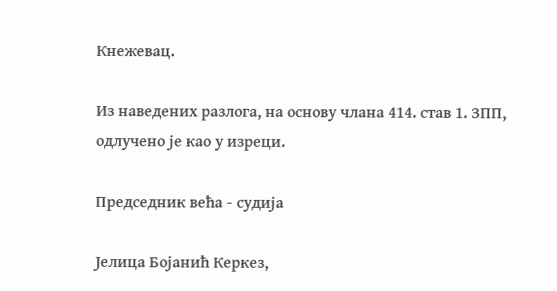Кнежевац.

Из наведених разлога, на основу члана 414. став 1. ЗПП, одлучено је као у изреци.

Председник већа - судија

Јелица Бојанић Керкез,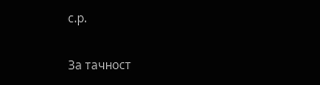с.р.

За тачност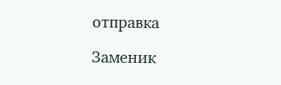отправка

Заменик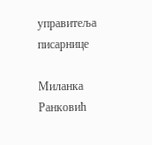управитеља писарнице

Миланка Ранковић